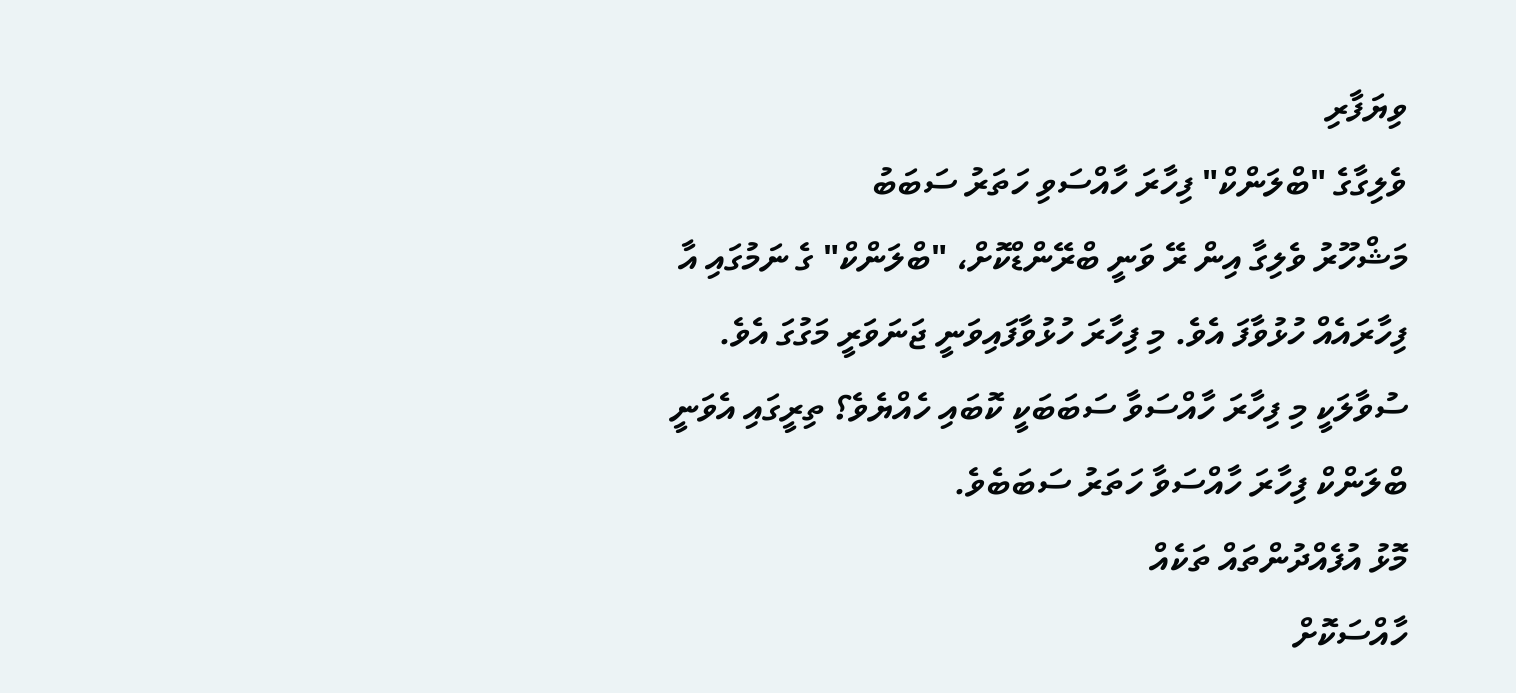ވިޔަފާރި
ވެލިގާގެ "ބްލަންކް" ފިހާރަ ހާއްސަވި ހަތަރު ސަބަބު
މަޝްހޫރު ވެލިގާ އިން ރޭ ވަނީ ބްރޭންޑްކޮށް، "ބްލަންކް" ގެ ނަމުގައި އާ ފިހާރައެއް ހުޅުވާފަ އެވެ. މި ފިހާރަ ހުޅުވާފައިވަނީ ޖަނަވަރީ މަގުގަ އެވެ. ސުވާލަކީ މި ފިހާރަ ހާއްސަވާ ސަބަބަކީ ކޮބައި ހެއްޔެވެ؟ ތިރީގައި އެވަނީ ބްލަންކް ފިހާރަ ހާއްސަވާ ހަތަރު ސަބަބެވެ.
މޮޅު އުފެއްދުންތައް ތަކެއް
ހާއްސަކޮށް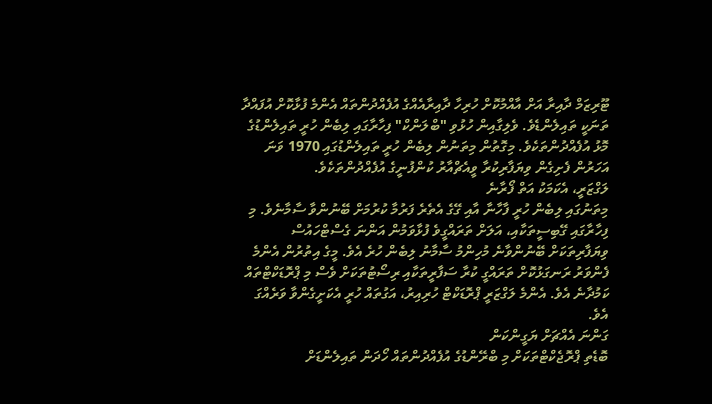ޓޫރިޒަމް ދާއިރާ އަށް އާއްމުކޮށް ހުރިހާ ދާއިރާއެއްގެ އުފެއްދުންތައް އެންމެ ފުޅާކޮށް އުފައްދާ ތަނަކީ ތައިލެންޑެވެ. ވެލިގާއިން ހުޅުވި "ބްލަންކް" ފިހާރާގައި ލިބެން ހުރީ ތައިލެންޑުގެ މޮޅު އުފެއްދުންތަކެވެ. މިގޮތުން މިތަނުން ލިބެން ހުރީ ތައިލެންޑުގައި 1970 ވަނަ އަހަރުން ފެށިގެން ވިޔަފާރިކުރާ ވީއެޗްއާރު ކުންފުނީގެ އުފެއްދުންތަކެވެ.
ލަގްޒަރީ، އެކަމަކު އަތް ފޯރާނެ
މިތަނުގައި ލިބެން ހުރީ ފާހާނާ އާއި ގޭގެ އެތެރެ ފަރުމާ ކުރުމަށް ބޭނުންވާ ސާމާނެވެ. މި ފިހާރާގައި ގޭބިސީތަކާއި، އަލަށް ތަރައްގީވެ ފުޅާވަމުން އަންނަ ގެސްޓްހައުސް ވިޔަފާރިތަކަށް ބޭނުންވާނެ މުހިންމު ސާމާނު ލިބެން ހުރެ އެވެ. މީގެ އިތުރުން އެންމެ ފެންވަރު ރަނގަޅުކޮށް ތަރައްގީ ކުރާ ސަފާރީތަކާއި ރިސޯޓުތަކަށް ވެސް މި ޕްރޮޑަކްޓްތައް ކަމުދާނެ އެވެ. އެންމެ ލަގްޒަރީ ޕްރޮޑަކްޓް ހުރިއިރު، އަގުތައް ހުރީ އެކަށީގެންވާ ވަރެއްގަ އެވެ.
ގަންނަ އެއްޗަށް ޔަގީންކަން
ބޮޑެތި ޕްރޮޖެކްޓްތަކަށް މި ބްރޭންޑުގެ އުފެއްދުންތައް ހޯދަން ތައިލެންޑަށް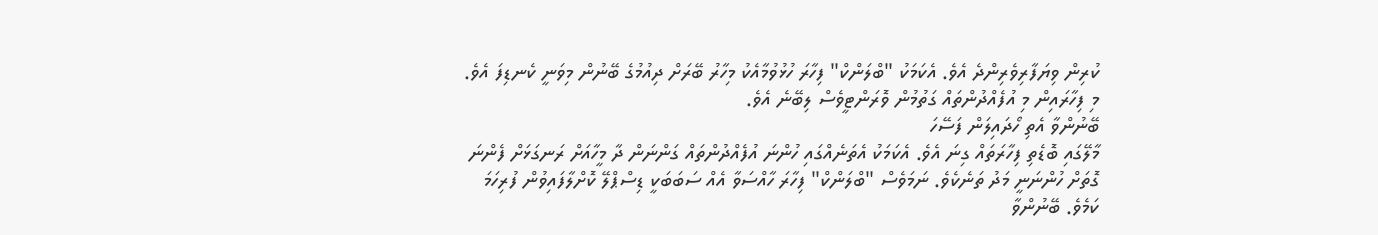ކުރިން ވިޔަފާރިވެރިންދެ އެވެ. އެކަމަކު "ބްލަންކް" ފިހާރަ ހުޅުވުމާއެކު މިހާރު ބޭރަށް ދިއުމުގެ ބޭނުން މިވަނީ ކެނޑިފަ އެވެ. މި ފިހާރައިން މި އުފެއްދުންތައް ގަތުމުން ވޮރަންޓީވެސް ލިބޭނެ އެވެ.
ބޭނުންވާ އެތި ހޯދައިލަން ފަސޭހަ
މާލޭގައި ބޮޑެތި ފިހާރަތައް ގިނަ އެވެ. އެކަމަކު އެތަނެއްގައި ހުންނަ އުފެއްދުންތައް ގަންނަން ދާ މީހާއަށް ރަނގަޅަށް ފެންނަ ގޮތަށް ހުންނަނީ މަދު ތަނެކެވެ. ނަމަވެސް "ބްލަންކް" ފިހާރަ ހާއްސަވާ އެއް ސަބަބަކީ ޑިސްޕްލޭ ކޮށްލާފައިވުން ފުރިހަމަ ކަމެވެ. ބޭނުންވާ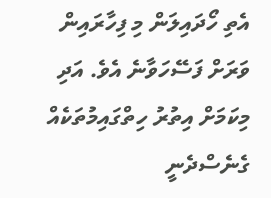އެތި ހޯދައިލަން މި ފިހާރައިން ވަރަށް ފަސޭހަވާނެ އެވެ. އަދި މިކަމަށް އިތުރު ހިތްގައިމުތަކެއް ގެނެސްދެނީ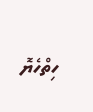ހިތްހެޔޮ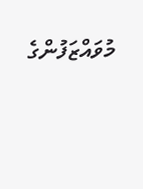މުވައްޒަފުންގެ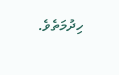ހިދުމަތެވެ.